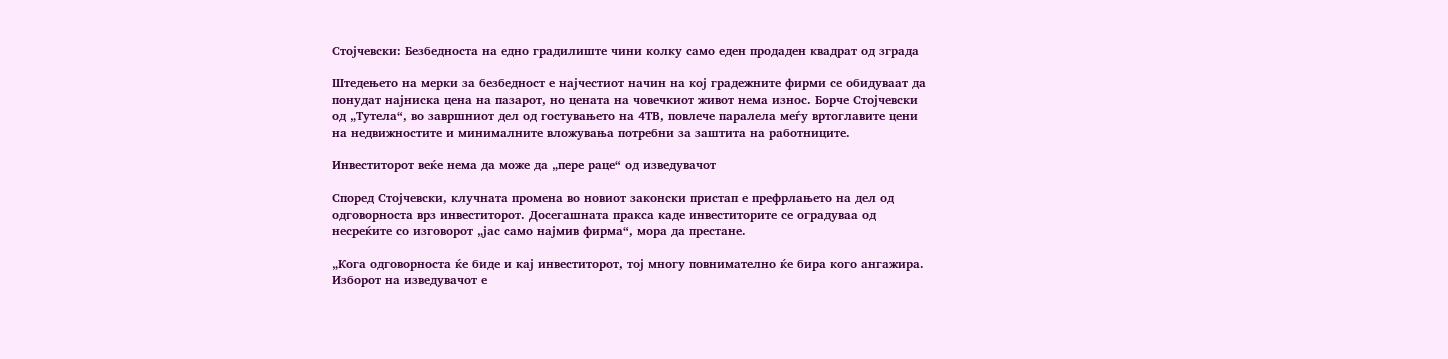Стојчевски: Безбедноста на едно градилиште чини колку само еден продаден квадрат од зграда

Штедењето на мерки за безбедност е најчестиот начин на кој градежните фирми се обидуваат да понудат најниска цена на пазарот, но цената на човечкиот живот нема износ. Борче Стојчевски од „Тутела“, во завршниот дел од гостувањето на 4ТВ, повлече паралела меѓу вртоглавите цени на недвижностите и минималните вложувања потребни за заштита на работниците.

Инвеститорот веќе нема да може да „пере раце“ од изведувачот

Според Стојчевски, клучната промена во новиот законски пристап е префрлањето на дел од одговорноста врз инвеститорот. Досегашната пракса каде инвеститорите се оградуваа од несреќите со изговорот „јас само најмив фирма“, мора да престане.

„Кога одговорноста ќе биде и кај инвеститорот, тој многу повнимателно ќе бира кого ангажира. Изборот на изведувачот е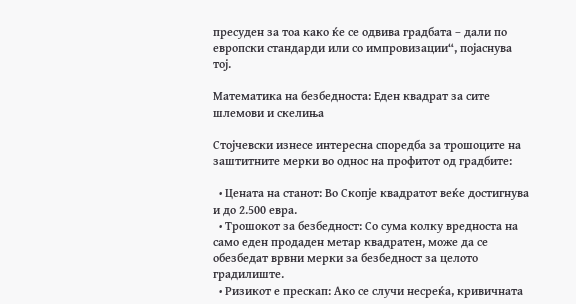пресуден за тоа како ќе се одвива градбата – дали по европски стандарди или со импровизации“, појаснува тој.

Математика на безбедноста: Еден квадрат за сите шлемови и скелиња

Стојчевски изнесе интересна споредба за трошоците на заштитните мерки во однос на профитот од градбите:

  • Цената на станот: Во Скопје квадратот веќе достигнува и до 2.500 евра.
  • Трошокот за безбедност: Со сума колку вредноста на само еден продаден метар квадратен, може да се обезбедат врвни мерки за безбедност за целото градилиште.
  • Ризикот е прескап: Ако се случи несреќа, кривичната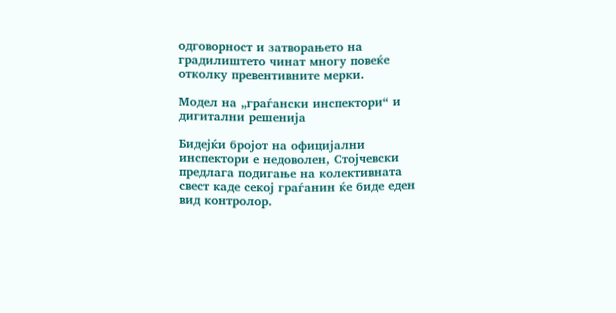одговорност и затворањето на градилиштето чинат многу повеќе отколку превентивните мерки.

Модел на „граѓански инспектори“ и дигитални решенија

Бидејќи бројот на официјални инспектори е недоволен, Стојчевски предлага подигање на колективната свест каде секој граѓанин ќе биде еден вид контролор.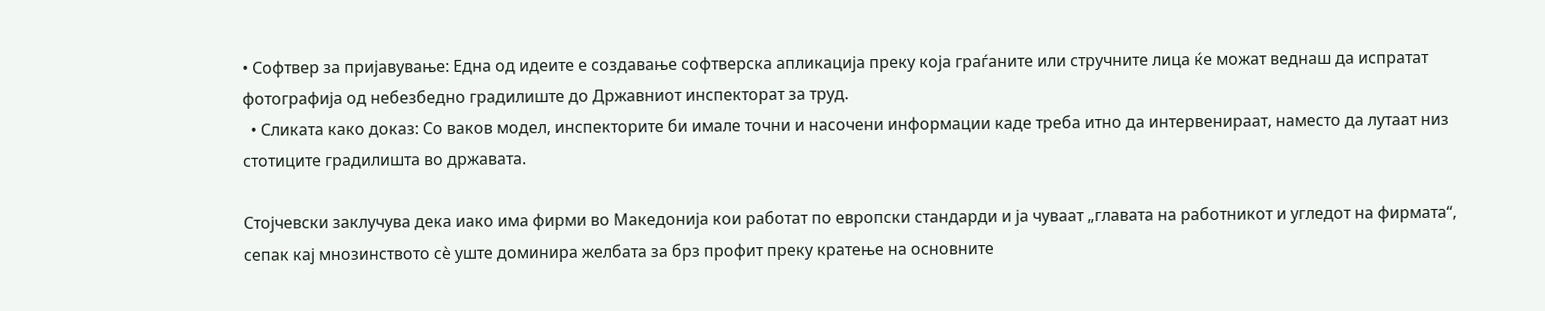• Софтвер за пријавување: Една од идеите е создавање софтверска апликација преку која граѓаните или стручните лица ќе можат веднаш да испратат фотографија од небезбедно градилиште до Државниот инспекторат за труд.
  • Сликата како доказ: Со ваков модел, инспекторите би имале точни и насочени информации каде треба итно да интервенираат, наместо да лутаат низ стотиците градилишта во државата.

Стојчевски заклучува дека иако има фирми во Македонија кои работат по европски стандарди и ја чуваат „главата на работникот и угледот на фирмата“, сепак кај мнозинството сè уште доминира желбата за брз профит преку кратење на основните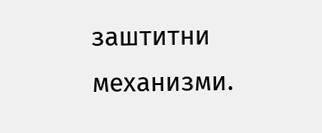заштитни механизми.